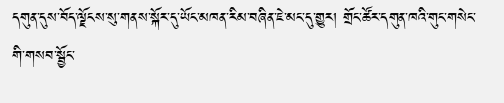དགུན་དུས་བོད་ལྗོངས་སུ་གནས་སྐོར་དུ་ཡོང་མཁན་རིམ་བཞིན་ཇེ་མང་དུ་གྱུར། གྲོང་ཚོར་དགུན་ཁའི་གུང་གསེང་གི་གསབ་སྦྱོང་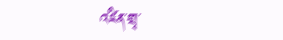འཛིན་གྲྭ་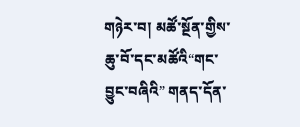གཉེར་བ། མཚོ་སྔོན་གྱིས་ཆུ་བོ་དང་མཚོའི“གང་བྱུང་བཞིའི” གནད་དོན་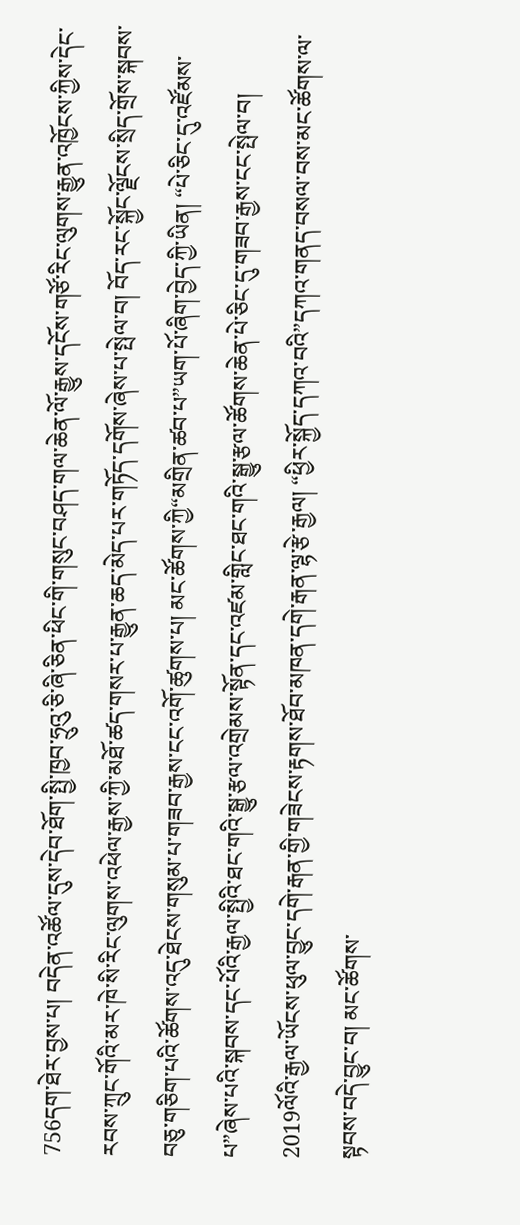756དག་ཐེར་བྱས་པ། བདེན་འཚོལ་དུས་དེབ་ཐོག་སྤྱི་ཁྱབ་ཧྲུའུ་ཅི་ཞི་ཅིན་ཕིང་གི་གསུང་བཤད་གལ་ཆེན་ལོ་རྒྱུས་དངོས་གཙོ་རིང་ལུགས་རྒྱུན་འཁྱོངས་ཀྱིས་དེང་རབས་ཀྲུང་གོའི་མར་ཁེ་སི་རིང་ལུགས་འཕེལ་རྒྱས་ཀྱི་མཐོ་ཚད་གསར་པ་རྒྱུན་ཆད་མེད་པར་གཏོད་དགོས་ཞེས་པ་སྤེལ་བ། བོད་རང་སྐྱོང་ལྗོངས་སྲིད་གྲོས་སྐབས་བཅུ་གཅིག་པའི་ཚོགས་འདུ་ཐེངས་གསུམ་པ་གཟབ་རྒྱས་ངང་འགོ་ཚུགས་པ། མང་ཚོགས་ཀྱི“མགྲིན་ཚབ་པ”ཡག་པོ་ཞིག་བྱེད་ཀྱི་ཡིན། “པེ་ཅིང་དུ་འཛོམས་པ”ཞེས་པའི་སྐབས་དང་པོའི་རྒྱལ་སྤྱིའི་ཐང་གའི་སྒྱུ་རྩལ་འགྲེམས་སྟོན་དང་འཛམ་གླིང་ཐང་གའི་སྒྱུ་རྩལ་ཚོགས་ཆེན་པེ་ཅིང་དུ་གཟབ་རྒྱས་ངང་སྤེལ་བ། 2019ལོའི་རྒྱལ་ཡོངས་ཕུལ་བྱུང་དགེ་རྒན་གྱི་གཟེངས་རྟགས་ཐོབ་མཁན་དགེ་རྒན་ལྷ་རྩེ་རྒྱལ། “ཕྱིར་སྐྱོད་དཀའ་བའི”དཀའ་གནད་བསལ་བས་མང་ཚོགས་ལ་སྟབས་བདེ་བྱུང་བ། མང་ཚོགས་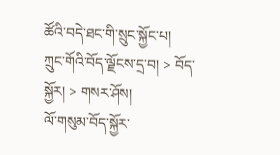ཚོའི་བདེ་ཐང་གི་སྲུང་སྐྱོང་པ།
ཀྲུང་གོའི་བོད་ལྗོངས་དྲ་བ། > བོད་སྐྱོར། > གསར་ཤོས།
ལོ་གསུམ་བོད་སྐྱོར་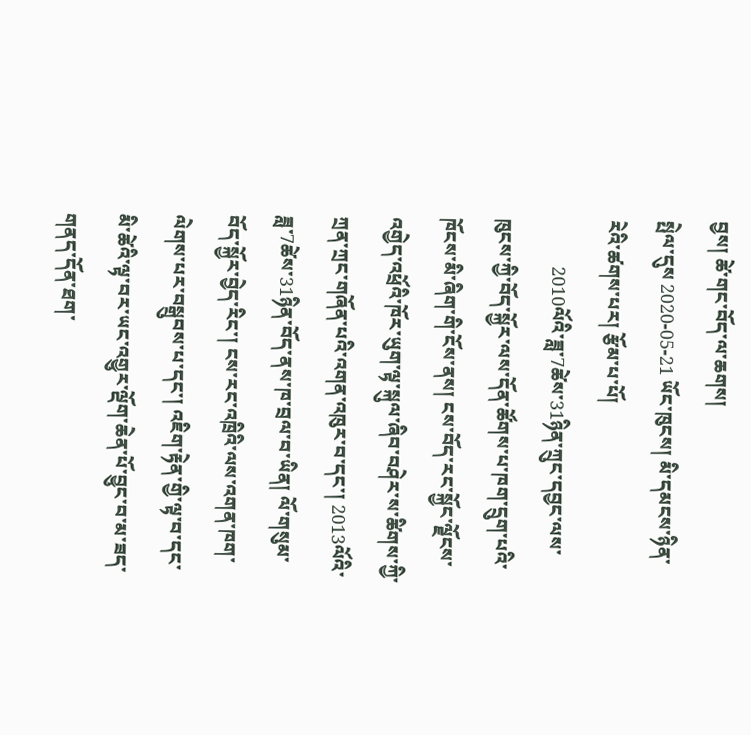བྱས། ཚེ་གང་བོད་ལ་ཆགས།
སྤེལ་དུས 2020-05-21 ཡོང་ཁུངས། མི་དམངས་ཉིན་རེའི་ཚགས་པར། རྩོམ་པ་པོ།
          2010ལོའི་ཟླ་7ཚེས་31ཉིན་ཀྲུང་དབྱང་ལས་ཁུངས་ཀྱི་བོད་སྐྱོར་ལས་དོན་ཚོགས་པ་ཁག་དྲུག་པའི་ཁོངས་མི་ཞིག་གི་ངོས་ནས། ངས་བོད་རང་སྐྱོང་ལྗོངས་འགྱེད་འཕྲོའི་ཁོར་ཡུག་ལྟ་སྐུལ་ཞིབ་བཤེར་ས་ཚིགས་ཀྱི་ཀྲན་ཀྲང་གཞོན་པའི་འགན་འཁུར་བ་དང་། 2013ལོའི་ཟླ་7ཚེས་31ཉིན་བོད་ནས་ཁ་བྲལ་བ་ཡིན། ལོ་གསུམ་བོད་སྐྱོར་བྱེད་རིང་། ངས་རང་འཁྲིའི་ལས་འགན་ཁག་ལེགས་པར་བསྒྲུབས་པ་དང་། འཇིག་རྟེན་གྱི་ལྟ་བ་དང་མི་ཚེའི་ལྟ་བར་ཡང་འགྱུར་ལྡོག་ཆེན་པོ་བྱུང་བ་མ་ཟད་གནད་དོན་ཐག་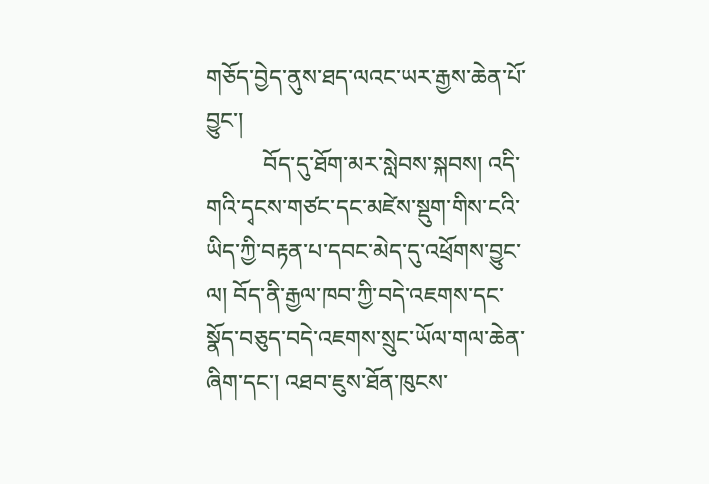གཅོད་བྱེད་ནུས་ཐད་ལའང་ཡར་རྒྱས་ཆེན་པོ་བྱུང་།
          བོད་དུ་ཐོག་མར་སླེབས་སྐབས། འདི་གའི་དྭངས་གཙང་དང་མཛེས་སྡུག་གིས་ངའི་ཡིད་ཀྱི་བརྟན་པ་དབང་མེད་དུ་འཕྲོགས་བྱུང་ལ། བོད་ནི་རྒྱལ་ཁབ་ཀྱི་བདེ་འཇགས་དང་སྣོད་བཅུད་བདེ་འཇགས་སྲུང་ཡོལ་གལ་ཆེན་ཞིག་དང་། འཐབ་ཇུས་ཐོན་ཁུངས་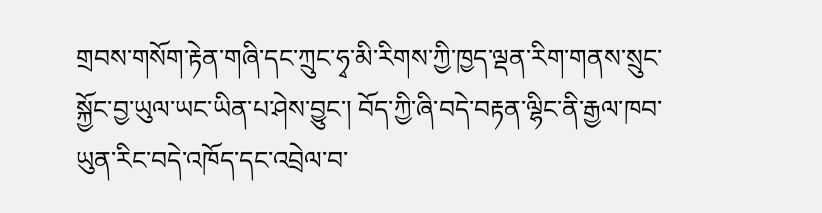གྲབས་གསོག་རྟེན་གཞི་དང་ཀྲུང་ཧྭ་མི་རིགས་ཀྱི་ཁྱད་ལྡན་རིག་གནས་སྲུང་སྐྱོང་བྱ་ཡུལ་ཡང་ཡིན་པ་ཤེས་བྱུང་། བོད་ཀྱི་ཞི་བདེ་བརྟན་ལྷིང་ནི་རྒྱལ་ཁབ་ཡུན་རིང་བདེ་འཁོད་དང་འབྲེལ་བ་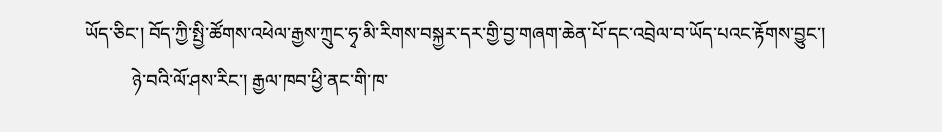ཡོད་ཅིང་། བོད་ཀྱི་སྤྱི་ཚོགས་འཕེལ་རྒྱས་ཀྲུང་ཧྭ་མི་རིགས་བསྐྱར་དར་གྱི་བྱ་གཞག་ཆེན་པོ་དང་འབྲེལ་བ་ཡོད་པའང་རྟོགས་བྱུང་།
          ཉེ་བའི་ལོ་ཤས་རིང་། རྒྱལ་ཁབ་ཕྱི་ནང་གི་ཁ་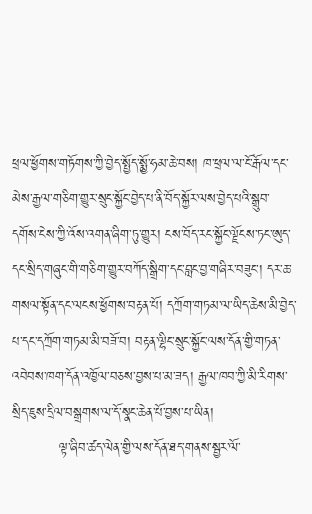ཕྲལ་ཕྱོགས་གཏོགས་ཀྱི་བྱེད་སྤྱོད་སྨྱོ་ཧམ་ཆེ་བས། ཁ་ཕྲལ་ལ་ངོ་རྒོལ་དང་མེས་རྒྱལ་གཅིག་གྱུར་སྲུང་སྐྱོང་བྱེད་པ་ནི་བོད་སྐྱོར་ལས་བྱེད་པའི་སྒྲུབ་དགོས་ངེས་ཀྱི་འོས་འགན་ཞིག་ཏུ་གྱུར། ངས་བོད་རང་སྐྱོང་ལྗོངས་ཏང་ཨུད་དང་སྲིད་གཞུང་གི་གཅིག་གྱུར་བཀོད་སྒྲིག་དང་བླང་བྱ་གཞིར་བཟུང་། དར་ཆ་གསལ་སྟོན་དང་ལངས་ཕྱོགས་བརྟན་པོ། དཀྲོག་གཏམ་ལ་ཡིད་ཆེས་མི་བྱེད་པ་དང་དཀྲོག་གཏམ་མི་བཟོ་བ། བརྟན་ལྷིང་སྲུང་སྐྱོང་ལས་དོན་གྱི་གཏན་འབེབས་ཁག་དོན་འཁྱོལ་བཅས་བྱས་པ་མ་ཟད། རྒྱལ་ཁབ་ཀྱི་མི་རིགས་སྲིད་ཇུས་དྲིལ་བསྒྲགས་ལ་དོ་སྣང་ཆེན་པོ་བྱས་པ་ཡིན།
          ལྟ་ཞིབ་ཚད་ལེན་གྱི་ལས་དོན་ཐད་གནས་སྦྱར་ལོ་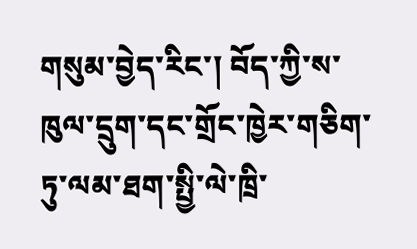གསུམ་བྱེད་རིང་། བོད་ཀྱི་ས་ཁུལ་དྲུག་དང་གྲོང་ཁྱེར་གཅིག་ཏུ་ལམ་ཐག་སྤྱི་ལེ་ཁྲི་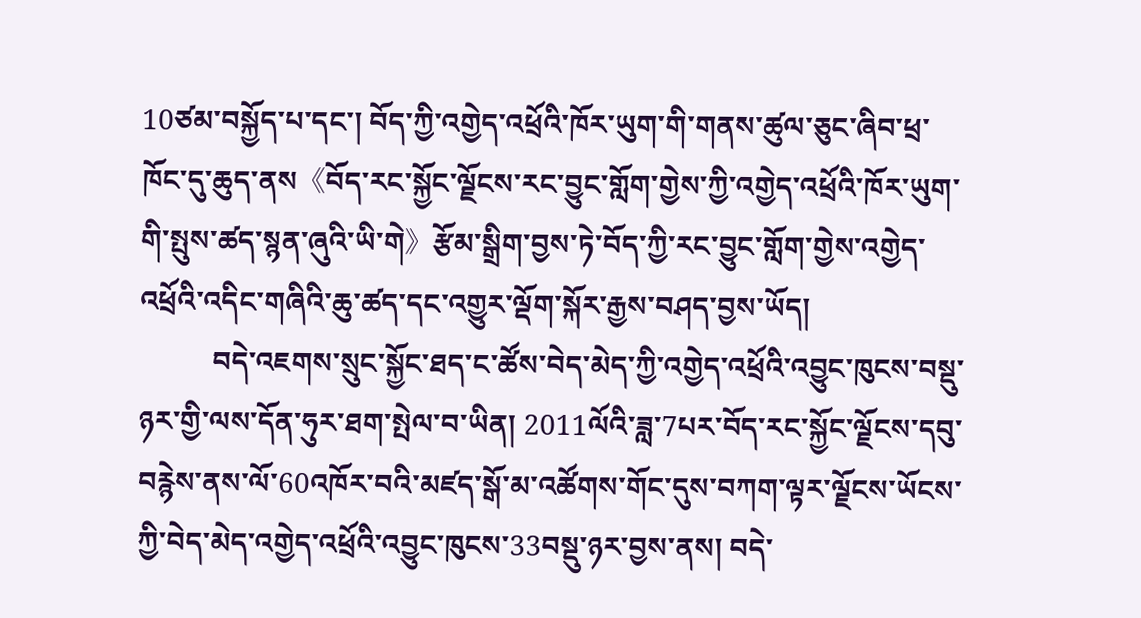10ཙམ་བསྐྱོད་པ་དང་། བོད་ཀྱི་འགྱེད་འཕྲོའི་ཁོར་ཡུག་གི་གནས་ཚུལ་ཅུང་ཞིབ་ཕྲ་ཁོང་དུ་ཆུད་ནས《བོད་རང་སྐྱོང་ལྗོངས་རང་བྱུང་གློག་གྱེས་ཀྱི་འགྱེད་འཕྲོའི་ཁོར་ཡུག་གི་སྤུས་ཚད་སྙན་ཞུའི་ཡི་གེ》རྩོམ་སྒྲིག་བྱས་ཏེ་བོད་ཀྱི་རང་བྱུང་གློག་གྱེས་འགྱེད་འཕྲོའི་འདིང་གཞིའི་ཆུ་ཚད་དང་འགྱུར་ལྡོག་སྐོར་རྒྱས་བཤད་བྱས་ཡོད།
          བདེ་འཇགས་སྲུང་སྐྱོང་ཐད་ང་ཚོས་བེད་མེད་ཀྱི་འགྱེད་འཕྲོའི་འབྱུང་ཁུངས་བསྡུ་ཉར་གྱི་ལས་དོན་ཧུར་ཐག་སྤེལ་བ་ཡིན། 2011ལོའི་ཟླ་7པར་བོད་རང་སྐྱོང་ལྗོངས་དབུ་བརྙེས་ནས་ལོ་60འཁོར་བའི་མཛད་སྒོ་མ་འཚོགས་གོང་དུས་བཀག་ལྟར་ལྗོངས་ཡོངས་ཀྱི་བེད་མེད་འགྱེད་འཕྲོའི་འབྱུང་ཁུངས་33བསྡུ་ཉར་བྱས་ནས། བདེ་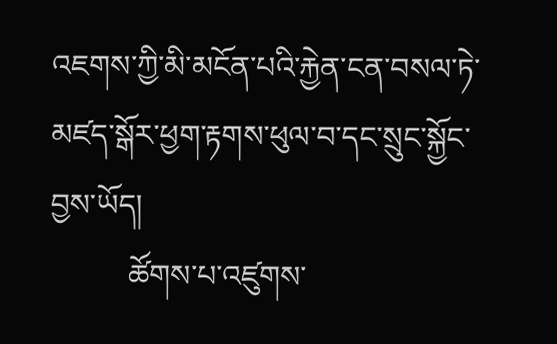འཇགས་ཀྱི་མི་མངོན་པའི་རྐྱེན་ངན་བསལ་ཏེ་མཛད་སྒོར་ཕྱག་རྟགས་ཕུལ་བ་དང་སྲུང་སྐྱོང་བྱས་ཡོད།
          ཚོགས་པ་འཛུགས་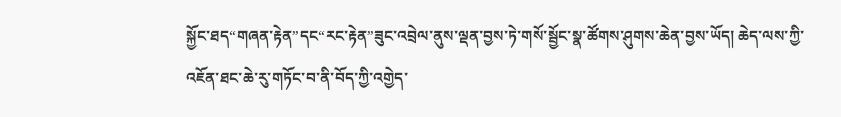སྐྱོང་ཐད“གཞན་རྟེན”དང“རང་རྟེན”ཟུང་འབྲེལ་ནུས་ལྡན་བྱས་ཏེ་གསོ་སྦྱོང་སྣ་ཚོགས་ཤུགས་ཆེན་བྱས་ཡོད། ཆེད་ལས་ཀྱི་འཇོན་ཐང་ཆེ་རུ་གཏོང་བ་ནི་བོད་ཀྱི་འགྱེད་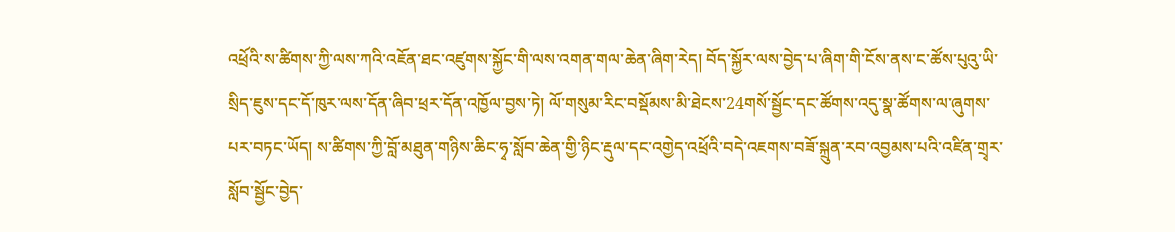འཕྲོའི་ས་ཚིགས་ཀྱི་ལས་ཀའི་འཇོན་ཐང་འཛུགས་སྐྱོང་གི་ལས་འགན་གལ་ཆེན་ཞིག་རེད། བོད་སྐྱོར་ལས་བྱེད་པ་ཞིག་གི་ངོས་ནས་ང་ཚོས་པུའུ་ཡི་སྲིད་ཇུས་དང་དོ་ཁུར་ལས་དོན་ཞིབ་ཕྲར་དོན་འཁྱོལ་བྱས་ཏེ། ལོ་གསུམ་རིང་བསྡོམས་མི་ཐེངས་24གསོ་སྦྱོང་དང་ཚོགས་འདུ་སྣ་ཚོགས་ལ་ཞུགས་པར་བཏང་ཡོད། ས་ཚིགས་ཀྱི་བློ་མཐུན་གཉིས་ཆིང་ཧྭ་སློབ་ཆེན་གྱི་ཉིང་རྡུལ་དང་འགྱེད་འཕྲོའི་བདེ་འཇགས་བཟོ་སྐྲུན་རབ་འབྱམས་པའི་འཛིན་གྲྭར་སློབ་སྦྱོང་བྱེད་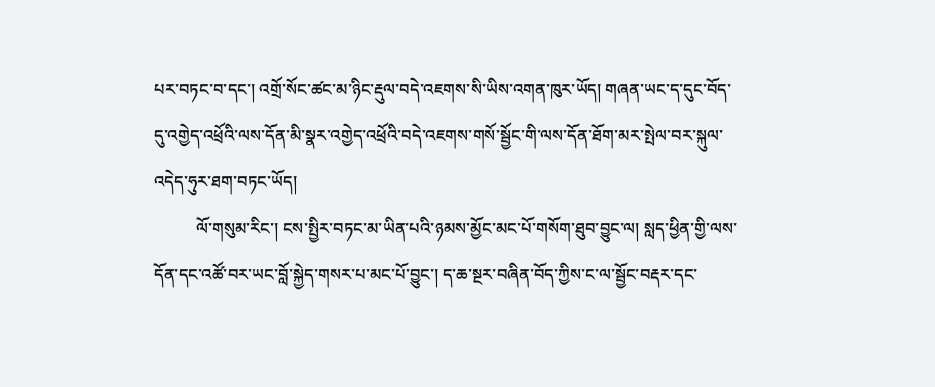པར་བཏང་བ་དང་། འགྲོ་སོང་ཚང་མ་ཉིང་རྡུལ་བདེ་འཇགས་སི་ཡིས་འགན་ཁུར་ཡོད། གཞན་ཡང་ད་དུང་བོད་དུ་འགྱེད་འཕྲོའི་ལས་དོན་མི་སྣར་འགྱེད་འཕྲོའི་བདེ་འཇགས་གསོ་སྦྱོང་གི་ལས་དོན་ཐོག་མར་སྤེལ་བར་སྐུལ་འདེད་ཧུར་ཐག་བཏང་ཡོད།
          ལོ་གསུམ་རིང་། ངས་སྤྱིར་བཏང་མ་ཡིན་པའི་ཉམས་མྱོང་མང་པོ་གསོག་ཐུབ་བྱུང་ལ། སླད་ཕྱིན་གྱི་ལས་དོན་དང་འཚོ་བར་ཡང་བློ་སྐྱེད་གསར་པ་མང་པོ་བྱུང་། ད་ཆ་སྔར་བཞིན་བོད་ཀྱིས་ང་ལ་སྦྱོང་བརྡར་དང་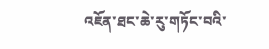འཇོན་ཐང་ཆེ་རུ་གཏོང་བའི་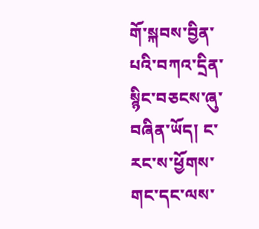གོ་སྐབས་བྱིན་པའི་བཀའ་དྲིན་སྙིང་བཅངས་ཞུ་བཞིན་ཡོད། ང་རང་ས་ཕྱོགས་གང་དང་ལས་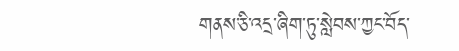གནས་ཅི་འདྲ་ཞིག་ཏུ་སླེབས་ཀྱང་བོད་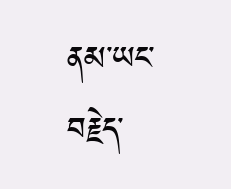ནམ་ཡང་བརྗེད་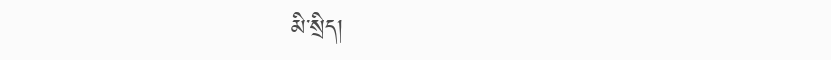མི་སྲིད།